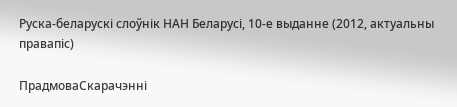Руска-беларускі слоўнік НАН Беларусі, 10-е выданне (2012, актуальны правапіс)

ПрадмоваСкарачэнні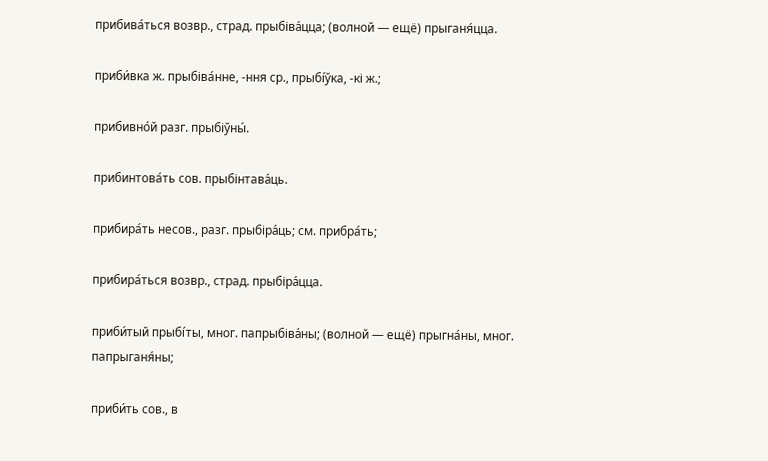прибива́ться возвр., страд. прыбіва́цца; (волной — ещё) прыганя́цца.

приби́вка ж. прыбіва́нне, -ння ср., прыбі́ўка, -кі ж.;

прибивно́й разг. прыбіўны́.

прибинтова́ть сов. прыбінтава́ць.

прибира́ть несов., разг. прыбіра́ць; см. прибра́ть;

прибира́ться возвр., страд. прыбіра́цца.

приби́тый прыбі́ты, мног. папрыбіва́ны; (волной — ещё) прыгна́ны, мног. папрыганя́ны;

приби́ть сов., в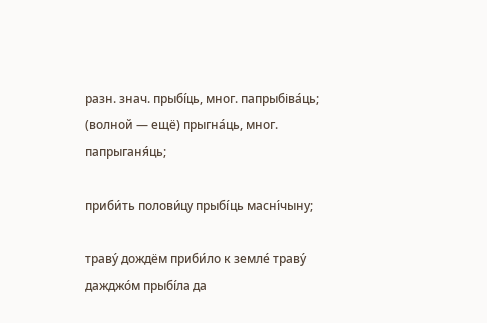разн. знач. прыбі́ць, мног. папрыбіва́ць; (волной — ещё) прыгна́ць, мног. папрыганя́ць;

приби́ть полови́цу прыбі́ць масні́чыну;

траву́ дождём приби́ло к земле́ траву́ дажджо́м прыбі́ла да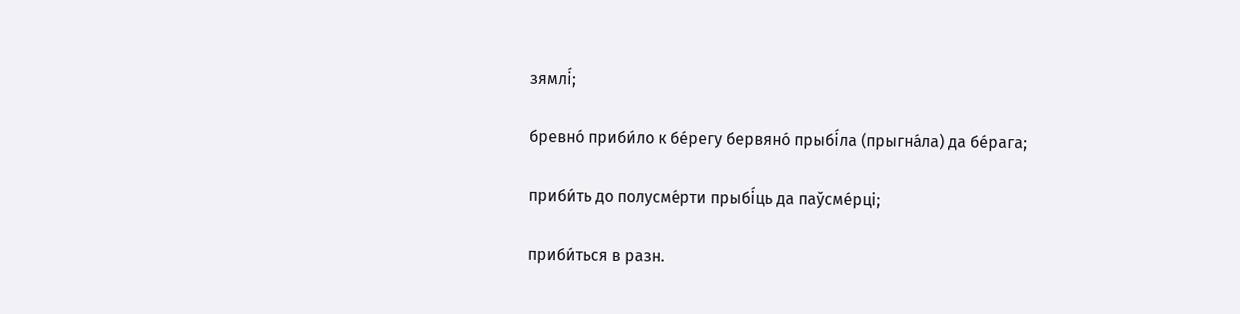зямлі́;

бревно́ приби́ло к бе́регу бервяно́ прыбі́ла (прыгна́ла) да бе́рага;

приби́ть до полусме́рти прыбі́ць да паўсме́рці;

приби́ться в разн.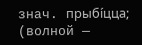знач. прыбі́цца; (волной —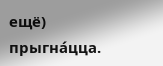ещё) прыгна́цца.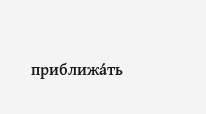приближа́ть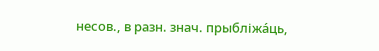несов., в разн. знач. прыбліжа́ць,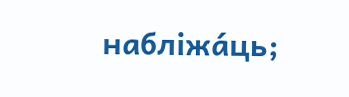набліжа́ць;